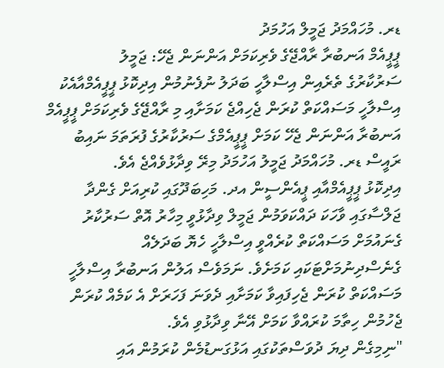ޑރ. މުހައްމަދު ޖަމީލް އަހުމަދު
ޕީޕީއެމް އަނބުރާ ރާއްޖޭގެ ވެރިކަމަށް އަންނަން ޖެހޭ: ޖަމީލު
ސަރުކާރުގެ ތެރެއިން އިސްލާހީ ބަދަލު ނުފެނުމުން އިދިކޮޅު ޕީޕީއެމްއާއެކު އިސްލާހީ މަސައްކަތް ކުރަން ޖެހިއްޖެ ކަމަށާއި މި ރާއްޖޭގެ ވެރިކަމަށް ޕީޕީއެމް އަނބުރާ އަންނަން ޖެހޭ ކަމަށް ޕީޕީއެމްގެ ސަރުކާރުގެ ފުރަތަމަ ނައިބު ރައީސް ޑރ. މުހައްމަދު ޖަމީލު އަހުމަދު މިރޭ ވިދާޅުވެއްޖެ އެވެ.
އިދިކޮޅު ޕީޕީއެމްއާއި ޕީއެންސީން އދ. މަހިބަދޫގައި ކުރިއަށް ގެންދާ ޖަލްސާގައި ވާހަކަ ދައްކަވަމުން ޖަމީލް ވިދާޅުވީ މިހާރު އޮތް ސަރުކާރު ގެނައުމަށް މަސައްކަތް ކުރެއްވީ އިސްލާހީ ހެޔޮ ބަދަލެއް ގެނެސްދިނުމަށްޓަކައި ކަމަށެވެ. ނަމަވެސް އަލުން އަނބުރާ އިސްލާހީ މަސައްކަތް ކުރަން ޖެހިފައިވާ ކަމަށާއި ދެވަނަ ފަހަރަށް އެ ކަމެއް ކުރަން ޖެހުމުން ހިތާމަ ކުރައްވާ ކަމަށް އޭނާ ވިދާޅުވި އެވެ.
"ނިމިގެން ދިޔަ ދުވަސްތަކުގައި އަޅުގަނޑުމެން ކުރަމުން އައި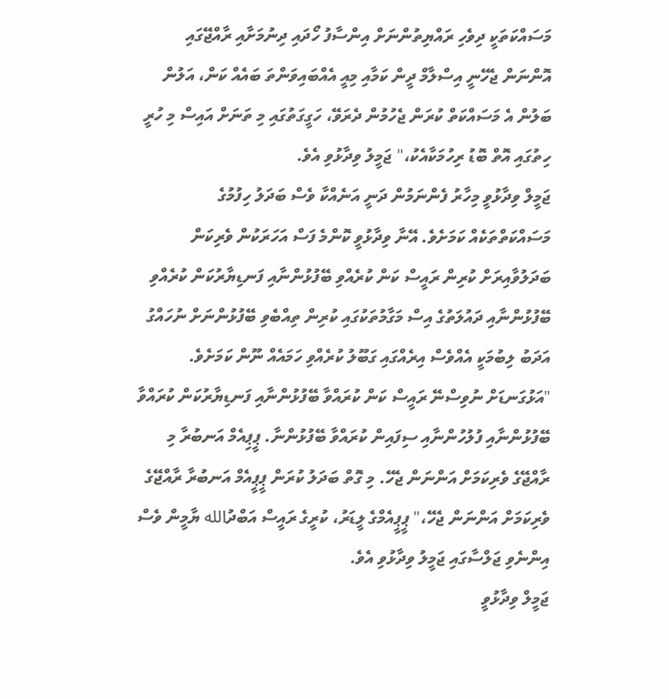މަސައްކަތަކީ ދިވެހި ރައްޔިތުންނަށް އިންސާފު ހޯދައި ދިނުމަށާއި ރާއްޖޭގައި އޮންނަން ޖެހޭނީ އިސްލާމް ދީން ކަމާއި މިއީ އެއްބައިވަންތަ ބައެއް ކަން، އަލުން ބަލުން އެ މަސައްކަތް ކުރަން ޖެހުމުން ދެރަވޭ، ހަގީގަތުގައި މި ތަނަށް އައިސް މި ހުރީ ހިތުގައި އޮތް ބޮޑު ރިހުމަކާއެކު،" ޖަމީލު ވިދާޅުވި އެވެ.
ޖަމީލް ވިދާޅުވީ މިހާރު ފެންނަމުން ދަނީ އަނެއްކާ ވެސް ބަދަލު ހިފުމުގެ މަސައްކަތްތަކެއް ކަމަށެވެ. އޭނާ ވިދާޅުވީ ކޮންމެ ފަސް އަހަރަކުން ވެރިކަން ބަދަލުވާއިރަށް ކުރިން ރައީސް ކަން ކުރެއްވި ބޭފުޅުންނާއި ފަނޑިޔާރުކަން ކުރެއްވި ބޭފުޅުންނާއި ދައުލަތުގެ އިސް މަގާމުތަކުގައި ކުރިން ތިއްބެވި ބޭފުޅުންނަށް ނުހައްގު އަދަބު ލިބުމަކީ އެއްވެސް އިރެއްގައި ގަބޫލު ކުރެއްވި ހަމައެއް ނޫން ކަމަށެވެ.
"އަޅުގަނޑަށް ނުވިސްނޭ ރައީސް ކަން ކުރައްވާ ބޭފުޅުންނާއި ފަނޑިޔާރުކަން ކުރައްވާ ބޭފުޅުންނާއި ފުލުހުންނާއި ސިފައިން ކުރައްވާ ބޭފުޅުންނާ. ޕީޕިއެމް އަނބުރާ މި ރާއްޖޭގެ ވެރިކަމަށް އަންނަން ޖެހޭ. މި ގޮތް ބަދަލު ކުރަން ޕީޕީއެމް އަނބުރާ ރާއްޖޭގެ ވެރިކަމަށް އަންނަން ޖެހޭ،" ޕީޕީއެމްގެ ލީޑަރު، ކުރީގެ ރައީސް އަބްދުالله ޔާމީން ވެސް އިންނެވި ޖަލްސާގައި ޖަމީލު ވިދާޅުވި އެވެ.
ޖަމީލް ވިދާޅުވީ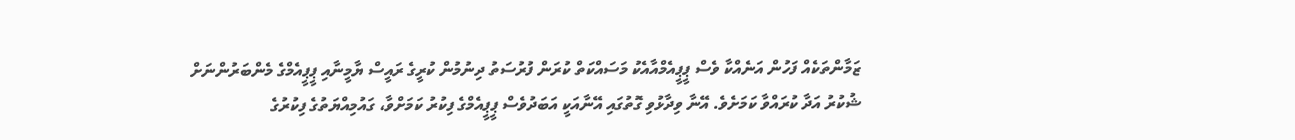ޒަމާންތަކެއް ފަހުން އަނެއްކާ ވެސް ޕީޕީއެމްއާއެކު މަސައްކަތް ކުރަން ފުރުސަތު ދިނުމުން ކުރީގެ ރައީސް ޔާމީނާއި ޕީޕީއެމްގެ މެންބަރުންނަށް ޝުކުރު އަދާ ކުރައްވާ ކަމަށެވެ. އޭނާ ވިދާޅުވި ގޮތުގައި އޭނާއަކީ އަބަދުވެސް ޕީޕީއެމްގެ ފިކުރު ކަމަށްވާ، ގައުމިއްޔަތުގެ ފިކުރުގެ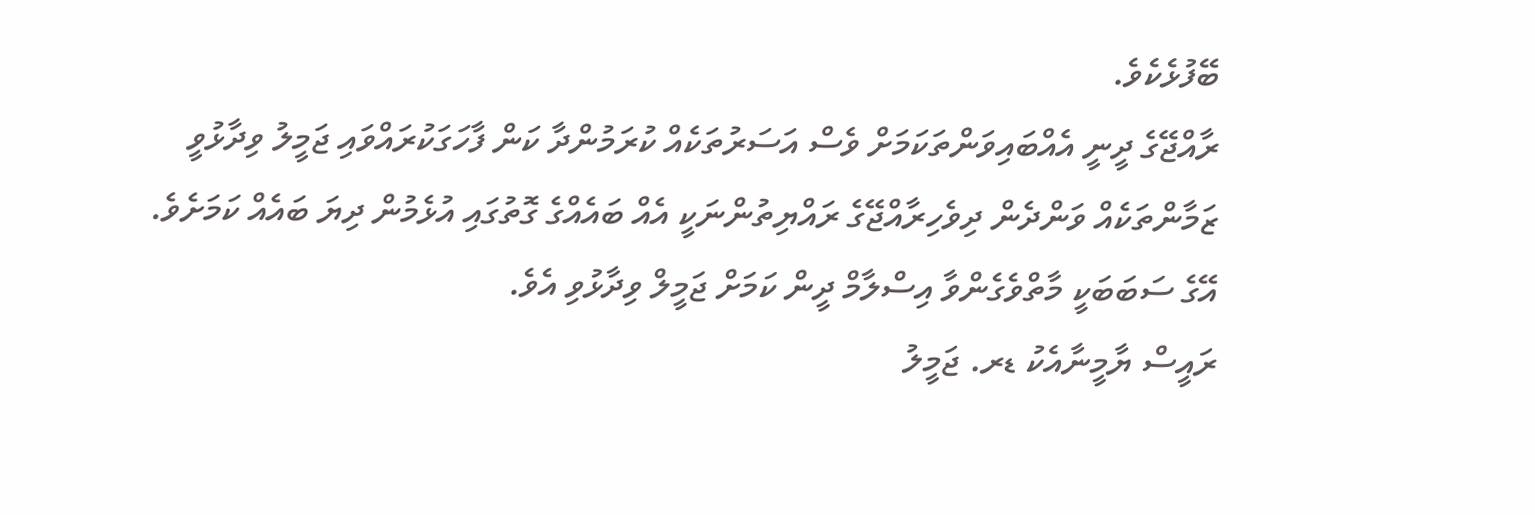ބޭފުޅެކެވެ.
ރާއްޖޭގެ ދީނީ އެއްބައިވަންތަކަމަށް ވެސް އަސަރުތަކެއް ކުރަމުންދާ ކަން ފާހަގަކުރައްވައި ޖަމީލު ވިދާޅުވީ ޒަމާންތަކެއް ވަންދެން ދިވެހިރާއްޖޭގެ ރައްޔިތުންނަކީ އެއް ބައެއްގެ ގޮތުގައި އުޅެމުން ދިޔަ ބައެއް ކަމަށެވެ. އޭގެ ސަބަބަކީ މާތްވެގެންވާ އިސްލާމް ދީން ކަމަށް ޖަމީލް ވިދާޅުވި އެވެ.
ރައީސް ޔާމީނާއެކު ޑރ. ޖަމީލު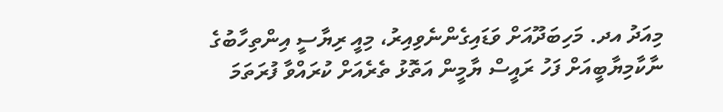މިއަދު އދ. މަހިބަދޫއަށް ވަޑައިގެންނެވިއިރު، މިއީ ރިޔާސީ އިންތިހާބުގެ ނާކާމިޔާބީއަށް ފަހު ރައީސް ޔާމީން އަތޮޅު ތެރެއަށް ކުރައްވާ ފުރަތަމަ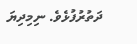ދަތުރުފުޅެވެ. ނިމިދިޔަ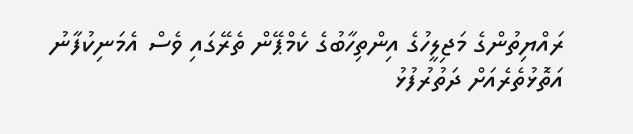ރައްޔިތުންގެ މަޖިލީހުގެ އިންތިހާބުގެ ކެމްޕޭން ތެރޭގައި ވެސް އެމަނިކުފާނު އަތޮޅުތެރެއަށް ދަތުރުފުޅު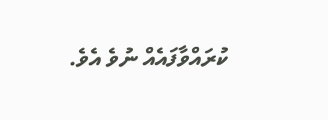ކުރައްވާފައެއް ނުވެ އެވެ.